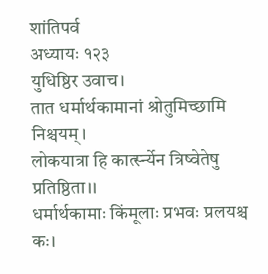शांतिपर्व
अध्यायः १२३
युधिष्ठिर उवाच।
तात धर्मार्थकामानां श्रोतुमिच्छामि निश्चयम्।
लोकयात्रा हि कार्त्स्न्येन त्रिष्वेतेषु प्रतिष्ठिता।।
धर्मार्थकामाः किंमूलाः प्रभवः प्रलयश्च कः।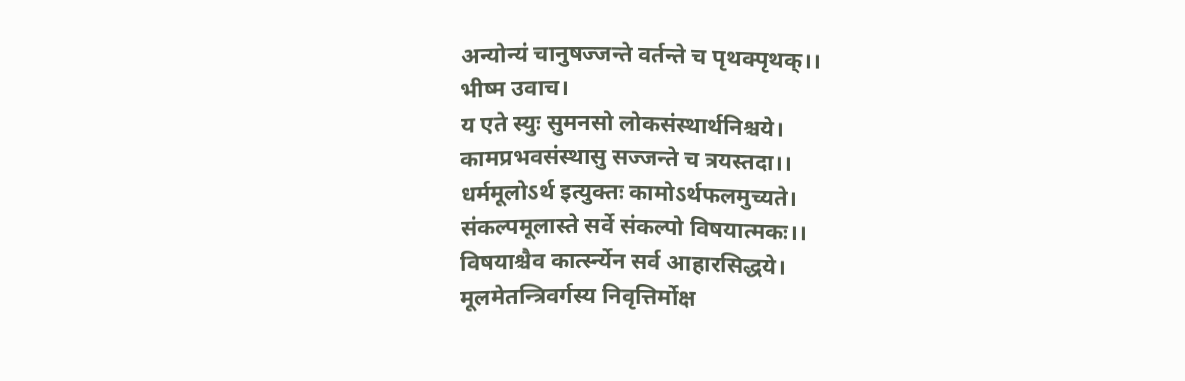अन्योन्यं चानुषज्जन्ते वर्तन्ते च पृथक्पृथक्।।
भीष्म उवाच।
य एते स्युः सुमनसो लोकसंस्थार्थनिश्चये।
कामप्रभवसंस्थासु सज्जन्ते च त्रयस्तदा।।
धर्ममूलोऽर्थ इत्युक्तः कामोऽर्थफलमुच्यते।
संकल्पमूलास्ते सर्वे संकल्पो विषयात्मकः।।
विषयाश्चैव कार्त्स्न्येन सर्व आहारसिद्धये।
मूलमेतन्त्रिवर्गस्य निवृत्तिर्मोक्ष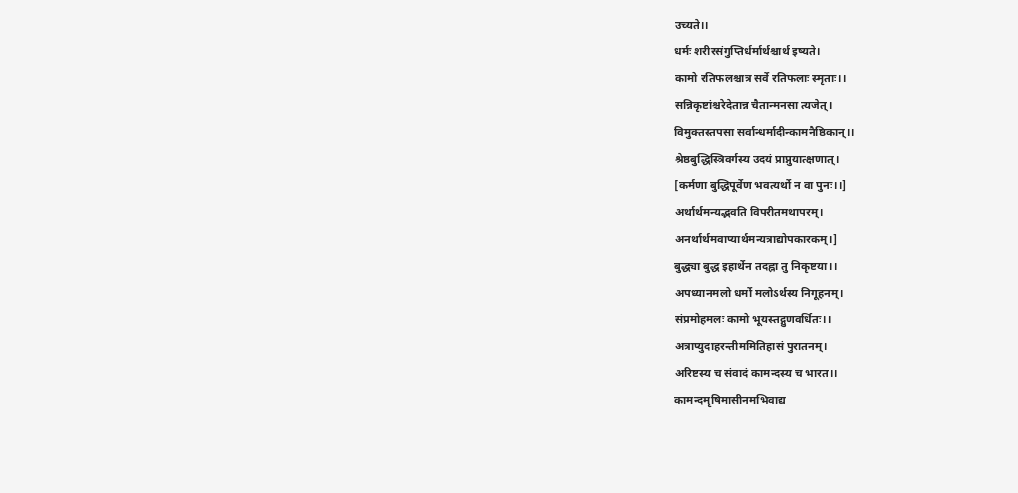उच्यते।।
धर्मः शरीरसंगुप्तिर्धर्मार्थश्चार्थ इष्यते।
कामो रतिफलश्चात्र सर्वे रतिफलाः स्मृताः।।
सन्निकृष्टांश्चरेदेतान्न चैतान्मनसा त्यजेत्।
विमुक्तस्तपसा सर्वान्धर्मादीन्कामनैष्ठिकान्।।
श्रेष्ठबुद्धिस्त्रिवर्गस्य उदयं प्राप्नुयात्क्षणात्।
[कर्मणा बुद्धिपूर्वेण भवत्यर्थो न वा पुनः।।]
अर्थार्थमन्यद्भवति विपरीतमथापरम्।
अनर्थार्थमवाप्यार्थमन्यत्राद्योपकारकम्।]
बुद्ध्या बुद्ध इहार्थेन तदह्ना तु निकृष्टया।।
अपध्यानमलो धर्मो मलोऽर्थस्य निगूहनम्।
संप्रमोहमलः कामो भूयस्तद्गुणवर्धितः।।
अत्राप्युदाहरन्तीममितिहासं पुरातनम्।
अरिष्टस्य च संवादं कामन्दस्य च भारत।।
कामन्दमृषिमासीनमभिवाद्य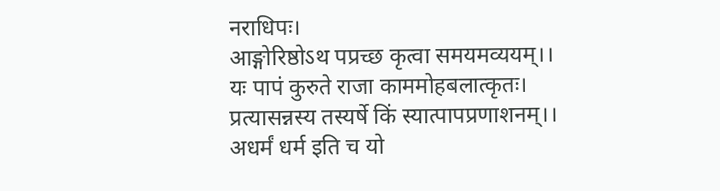नराधिपः।
आङ्गोरिष्ठोऽथ पप्रच्छ कृत्वा समयमव्ययम्।।
यः पापं कुरुते राजा काममोहबलात्कृतः।
प्रत्यासन्नस्य तस्यर्षे किं स्यात्पापप्रणाशनम्।।
अधर्मं धर्म इति च यो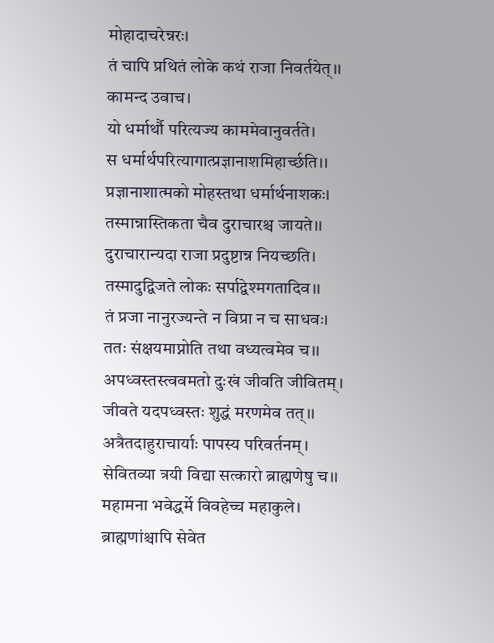मोहादाचरेन्नरः।
तं चापि प्रथितं लोके कथं राजा निवर्तयेत्।।
कामन्द उवाच।
यो धर्मार्थौ परित्यज्य काममेवानुवर्तते।
स धर्मार्थपरित्यागात्प्रज्ञानाशमिहार्च्छति।।
प्रज्ञानाशात्मको मोहस्तथा धर्मार्थनाशकः।
तस्मान्नास्तिकता चैव दुराचारश्च जायते।।
दुराचारान्यदा राजा प्रदुष्टान्न नियच्छति।
तस्मादुद्विजते लोकः सर्पाद्वेश्मगतादिव।।
तं प्रजा नानुरज्यन्ते न विप्रा न च साधवः।
ततः संक्षयमाप्नोति तथा वध्यत्वमेव च।।
अपध्वस्तस्त्ववमतो दुःखं जीवति जीवितम्।
जीवते यदपध्वस्तः शुद्धं मरणमेव तत्।।
अत्रैतदाहुराचार्याः पापस्य परिवर्तनम्।
सेवितव्या त्रयी विद्या सत्कारो ब्राह्मणेषु च।।
महामना भवेद्धर्मे विवहेच्च महाकुले।
ब्राह्मणांश्चापि सेवेत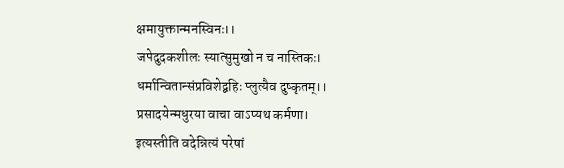क्षमायुक्तान्मनस्विनः।।
जपेदुदकशीलः स्यात्सुमुखो न च नास्तिकः।
धर्मान्वितान्संप्रविशेद्बहिः प्लुत्यैव दुष्कृतम्।।
प्रसादयेन्मधुरया वाचा वाऽप्यथ कर्मणा।
इत्यस्तीति वदेन्नित्यं परेषां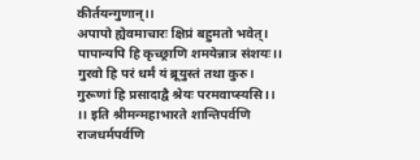कीर्तयन्गुणान्।।
अपापो ह्येवमाचारः क्षिप्रं बहुमतो भवेत्।
पापान्यपि हि कृच्छ्राणि शमयेन्नात्र संशयः।।
गुरवो हि परं धर्मं यं ब्रूयुस्तं तथा कुरु।
गुरूणां हि प्रसादाद्वै श्रेयः परमवाप्स्यसि।।
।। इति श्रीमन्महाभारते शान्तिपर्वणि
राजधर्मपर्वणि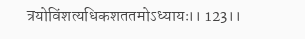त्रयोविंशत्यधिकशततमोऽध्यायः।। 123।।